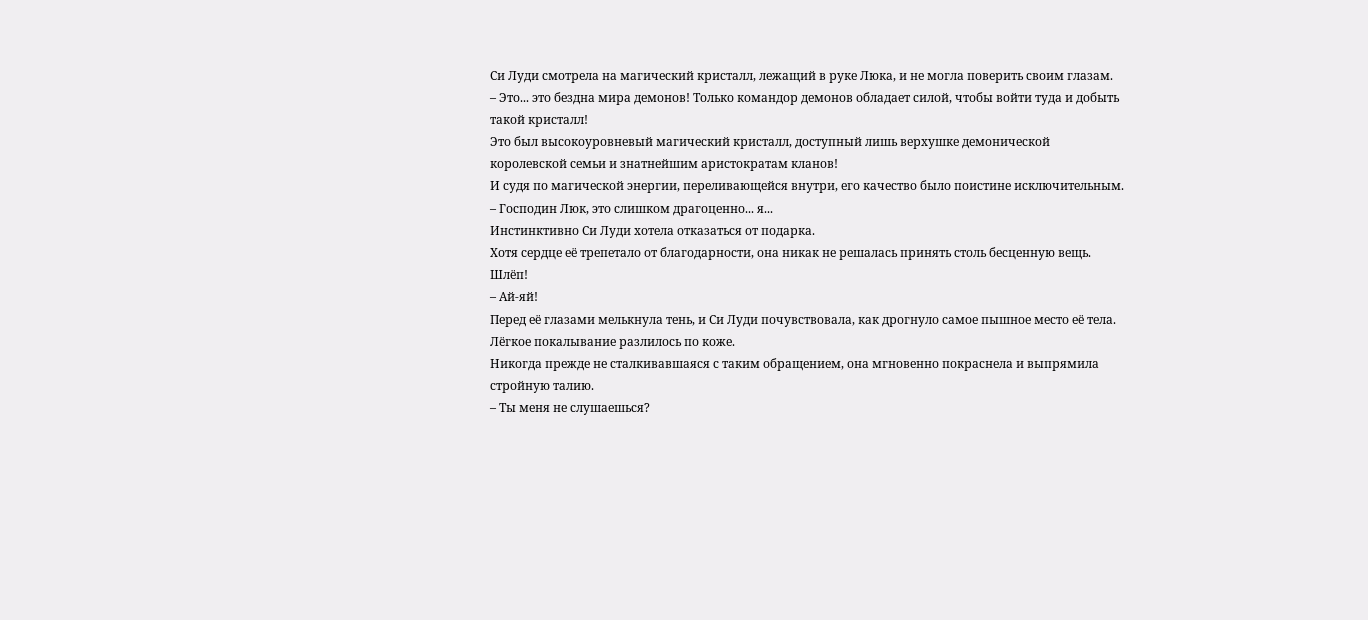Си Луди смотрела на магический кристалл, лежащий в руке Люка, и не могла поверить своим глазам.
– Это... это бездна мира демонов! Только командор демонов обладает силой, чтобы войти туда и добыть такой кристалл!
Это был высокоуровневый магический кристалл, доступный лишь верхушке демонической королевской семьи и знатнейшим аристократам кланов!
И судя по магической энергии, переливающейся внутри, его качество было поистине исключительным.
– Господин Люк, это слишком драгоценно... я...
Инстинктивно Си Луди хотела отказаться от подарка.
Хотя сердце её трепетало от благодарности, она никак не решалась принять столь бесценную вещь.
Шлёп!
– Ай-яй!
Перед её глазами мелькнула тень, и Си Луди почувствовала, как дрогнуло самое пышное место её тела. Лёгкое покалывание разлилось по коже.
Никогда прежде не сталкивавшаяся с таким обращением, она мгновенно покраснела и выпрямила стройную талию.
– Ты меня не слушаешься?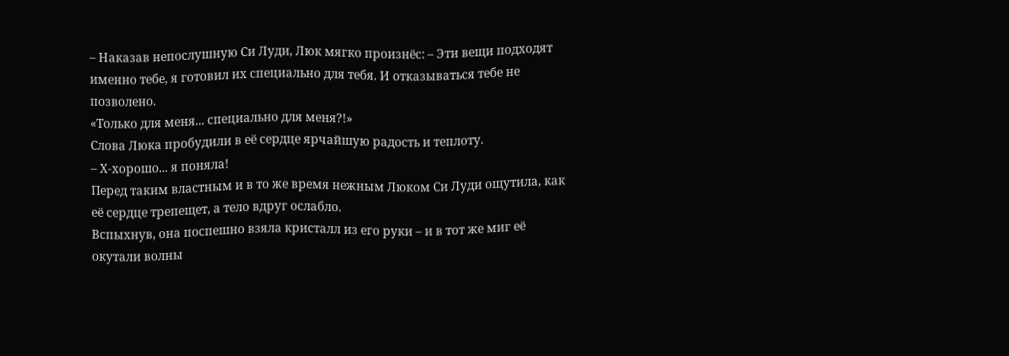– Наказав непослушную Си Луди, Люк мягко произнёс: – Эти вещи подходят именно тебе, я готовил их специально для тебя. И отказываться тебе не позволено.
«Только для меня... специально для меня?!»
Слова Люка пробудили в её сердце ярчайшую радость и теплоту.
– Х-хорошо... я поняла!
Перед таким властным и в то же время нежным Люком Си Луди ощутила, как её сердце трепещет, а тело вдруг ослабло.
Вспыхнув, она поспешно взяла кристалл из его руки – и в тот же миг её окутали волны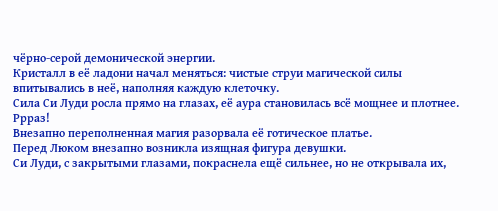чёрно-серой демонической энергии.
Кристалл в её ладони начал меняться: чистые струи магической силы впитывались в неё, наполняя каждую клеточку.
Сила Си Луди росла прямо на глазах, её аура становилась всё мощнее и плотнее.
Ррраз!
Внезапно переполненная магия разорвала её готическое платье.
Перед Люком внезапно возникла изящная фигура девушки.
Си Луди, с закрытыми глазами, покраснела ещё сильнее, но не открывала их,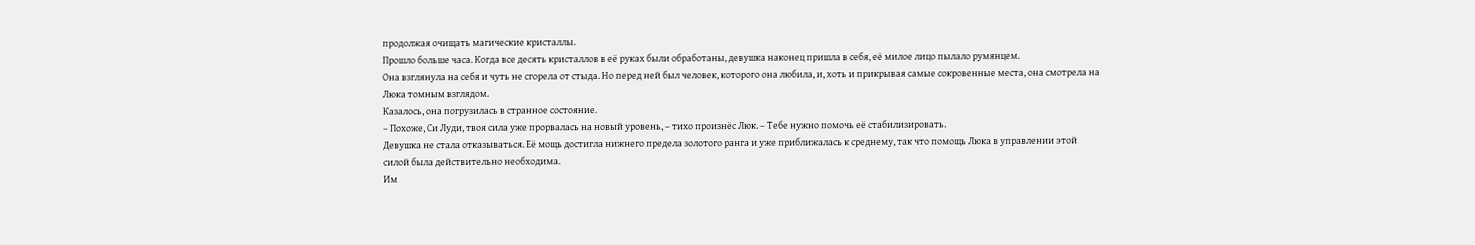продолжая очищать магические кристаллы.
Прошло больше часа. Когда все десять кристаллов в её руках были обработаны, девушка наконец пришла в себя, её милое лицо пылало румянцем.
Она взглянула на себя и чуть не сгорела от стыда. Но перед ней был человек, которого она любила, и, хоть и прикрывая самые сокровенные места, она смотрела на Люка томным взглядом.
Казалось, она погрузилась в странное состояние.
– Похоже, Си Луди, твоя сила уже прорвалась на новый уровень, – тихо произнёс Люк. – Тебе нужно помочь её стабилизировать.
Девушка не стала отказываться. Её мощь достигла нижнего предела золотого ранга и уже приближалась к среднему, так что помощь Люка в управлении этой силой была действительно необходима.
Им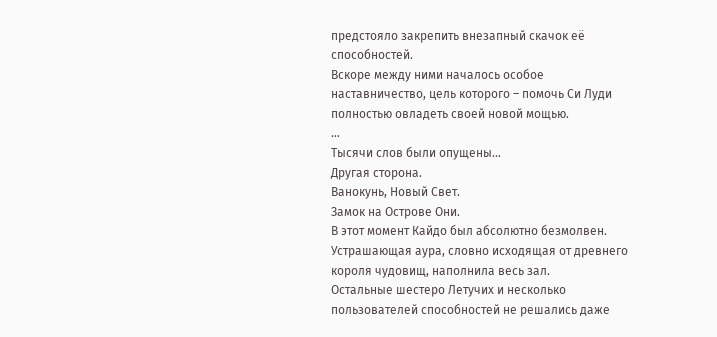предстояло закрепить внезапный скачок её способностей.
Вскоре между ними началось особое наставничество, цель которого – помочь Си Луди полностью овладеть своей новой мощью.
…
Тысячи слов были опущены…
Другая сторона.
Ванокунь, Новый Свет.
Замок на Острове Они.
В этот момент Кайдо был абсолютно безмолвен.
Устрашающая аура, словно исходящая от древнего короля чудовищ, наполнила весь зал.
Остальные шестеро Летучих и несколько пользователей способностей не решались даже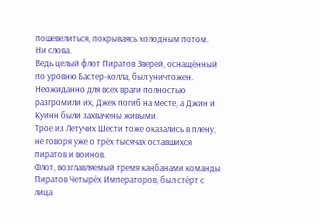пошевелиться, покрываясь холодным потом.
Ни слова.
Ведь целый флот Пиратов Зверей, оснащённый по уровню Бастер-колла, был уничтожен.
Неожиданно для всех враги полностью разгромили их, Джек погиб на месте, а Джин и Куинн были захвачены живыми.
Трое из Летучих Шести тоже оказались в плену, не говоря уже о трёх тысячах оставшихся пиратов и воинов.
Флот, возглавляемый тремя канбанами команды Пиратов Четырёх Императоров, был стёрт с лица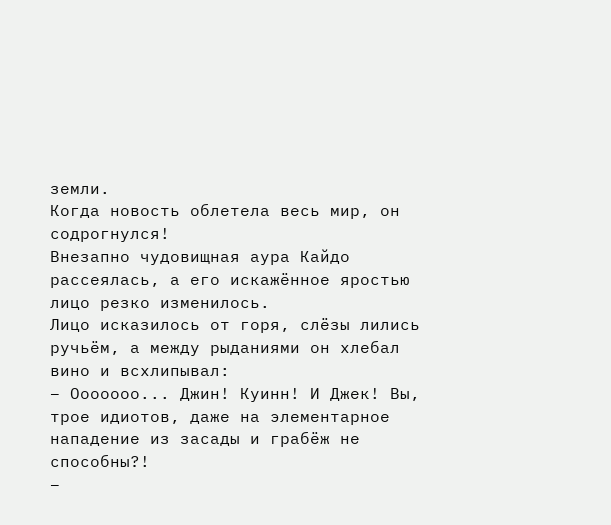земли.
Когда новость облетела весь мир, он содрогнулся!
Внезапно чудовищная аура Кайдо рассеялась, а его искажённое яростью лицо резко изменилось.
Лицо исказилось от горя, слёзы лились ручьём, а между рыданиями он хлебал вино и всхлипывал:
– Ооооооо... Джин! Куинн! И Джек! Вы, трое идиотов, даже на элементарное нападение из засады и грабёж не способны?!
–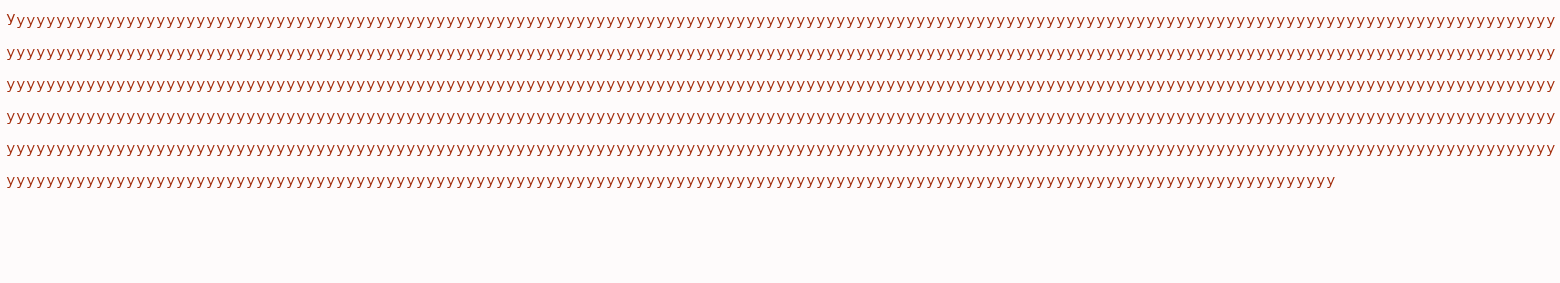Уууууууууууууууууууууууууууууууууууууууууууууууууууууууууууууууууууууууууууууууууууууууууууууууууууууууууууууууууууууууууууууууууууууууууууууууууууууууууууууууууууууууууууууууууууууууууууууууууууууууууууууууууууууууууууууууууууууууууууууууууууууууууууууууууууууууууууууууууууууууууууууууууууууууууууууууууууууууууууууууууууууууууууууууууууууууууууууууууууууууууууууууууууууууууууууууууууууууууууууууууууууууууууууууууууууууууууууууууууууууууууууууууууууууууууууууууууууууууууууууууууууууууууууууууууууууууууууууууууууууууууууууууууууууууууууууууууууууууууууууууууууууууууууууууууууууууууууууууууууууууууууууууууууууууууууууууууууууууууууууууууууууууууууууууууууууууууууууууууууууууууууууууууууууууууууууууууууууууууууууууууууууууууууууууууууууууууууууууууууууууууууууууууууууууууууууууууууууууууууууууууууууууууууууууууууууууууууууууууууууууууууууууууууууууууууууууууууууууууууууууууууууууууууууууууууууууууу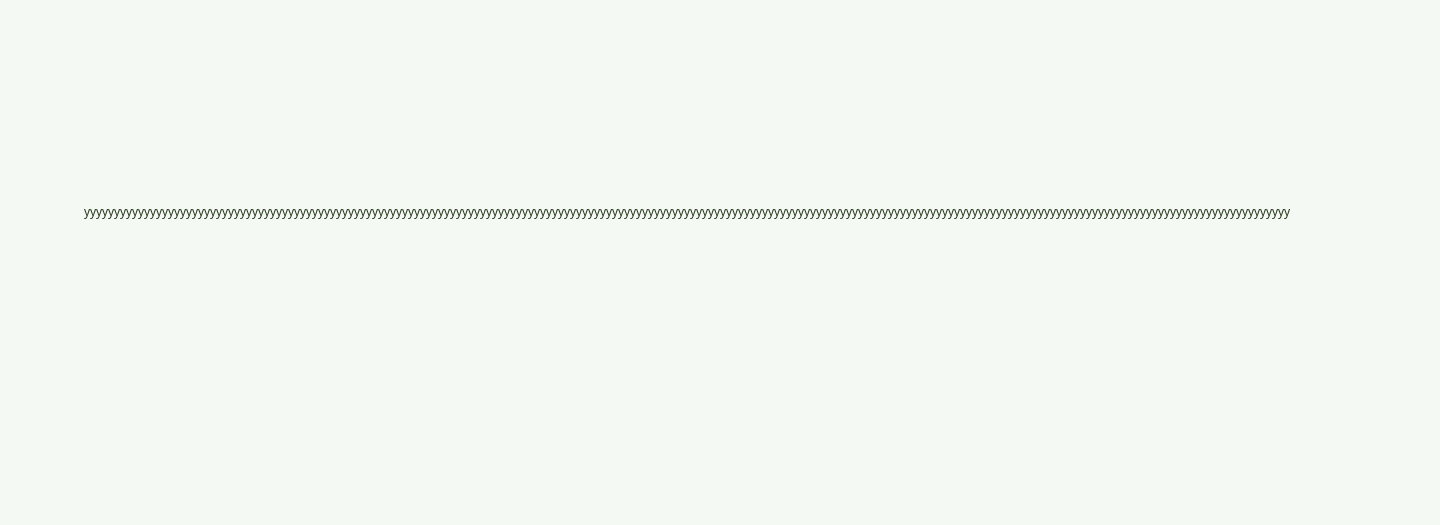ууууууууууууууууууууууууууууууууууууууууууууууууууууууууууууууууууууууууууууууууууууууууууууууууууууууууууууууууууууууууууууууууууууууууууууууууууууууууууууууууууууууууууууууууууууууууууууууууууууууууу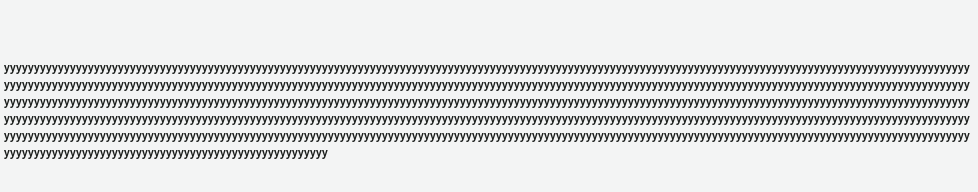ууууууууууууууууууууууууууууууууууууууууууууууууууууууууууууууууууууууууууууууууууууууууууууууууууууууууууууууууууууууууууууууууууууууууууууууууууууууууууууууууууууууууууууууууууууууууууууууууууууууууууууууууууууууууууууууууууууууууууууууууууууууууууууууууууууууууууууууууууууууууууууууууууууууууууууууууууууууууууууууууууууууууууууууууууууууууууууууууууууууууууууууууууууууууууууууууууууууууууууууууууууууууууууууууууууууууууууууууууууууууууууууууууууууууууууууууууууууууууууууууууууууууууууууууууууууууууууууууууууууууууууууууууууууууууууууууууууууууууууууууууууууууууууууууууууууууууууууууууууууууууууууууууууууууууууууууууууууууууууууууууууууууууууууууууууууууууууууууууууууууууууууууууууууууууууууууууууууууууууууууууууууууууууууууууууууууууууууууууууууууууууууууууууууууууууууууууууууууууууууууууууууууууууууууууууууууууууууууууууууууууууууууууууууууууу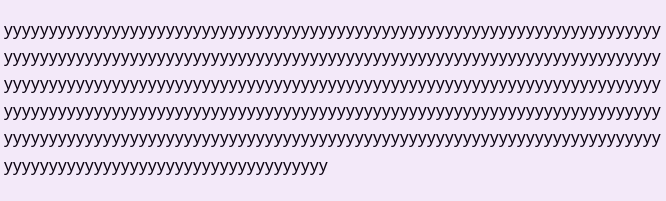ууууууууууууууууууууууууууууууууууууууууууууууууууууууууууууууууууууууууууууууууууууууууууууууууууууууууууууууууууууууууууууууууууууууууууууууууууууууууууууууууууууууууууууууууууууууууууууууууууууууууууууууууууууууууууууууууууууууууууууууууууууууууууууууууууууууууууууууууууууууууууууууууууууууууууууууууууууууууууууууууууууууууууууууууууууууууууууууууууууууууууууууууууууууууууууууууууууууууууууууууу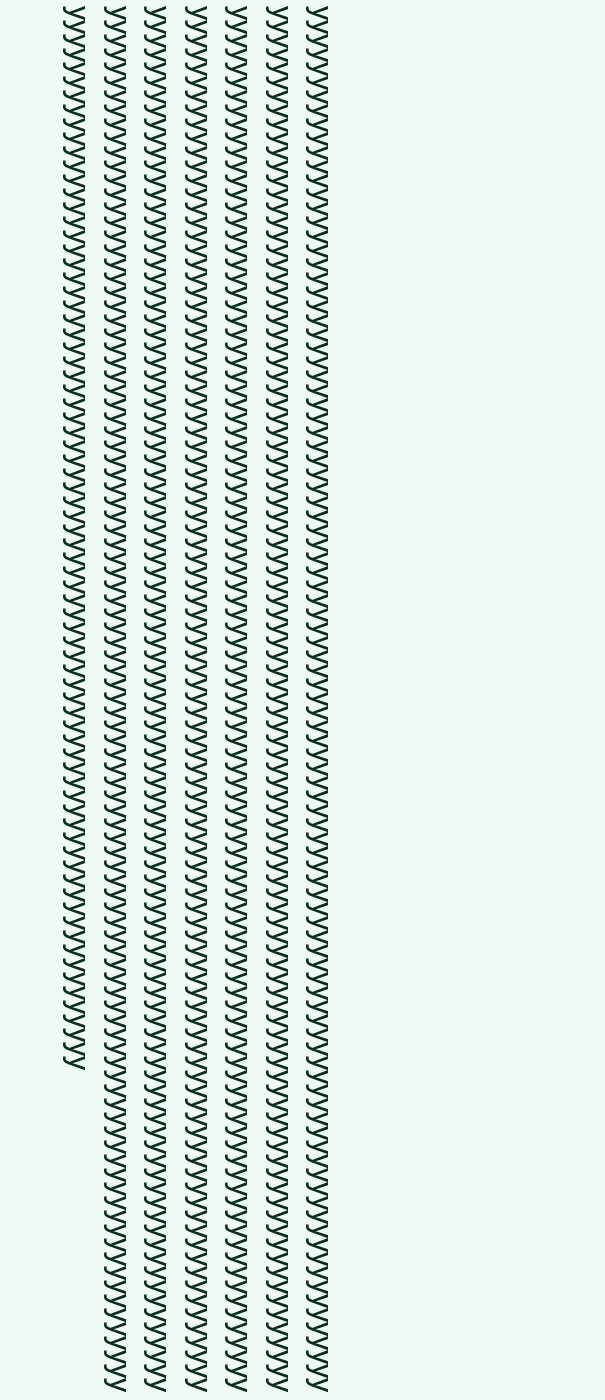уууууууууууууууууууууууууууууууууууууууууууууууууууууууууууууууууууууууууууууууууууууууууууууууууууууууууууууууууууууууууууууууууууууууууууууууууууууууууууууууууууууууууууууууууууууууууууууууууууууууууууууууууууууууууууууууууууууууууууууууууууууууууууууууууууууууууууууууууууууууууууууууууууууууууууууууууууууууууууууууууууууууууууууууууууууууууууууууууууууууууууууууууууууууууууууууууууууууууууууууууууууууууууууууууууууууууууууууууууууууууууууууууууууууууууууууууууууууууууууууууууууууууууууууууууууууууууууууууууууууууууууууууууууууууууууууууууууууууууууууууууууууууууууууууууууууууууууууууууууууууууууууууууууууууууууууууууууууууууууууууууууууууууууууууууууууууууууу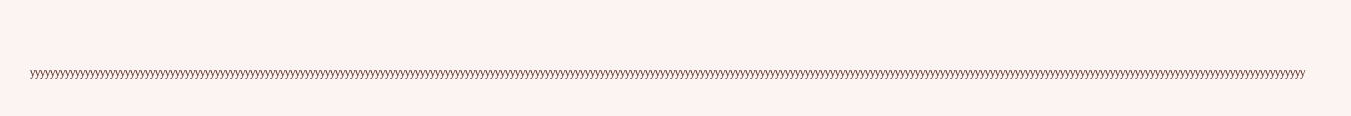ууууууууууууууууууууууууууууууууууууууууууууууууууууууууууууууууууууууууууууууууууууууууууууууууууууууууууууууууууууууууууууууууууууууууууууууууууууууууууууууууууууууууууууууууууууууууууууууууууууууууууууууууууууууууууууууууууууууууууууууууууууууууууууууу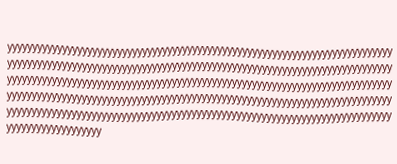уууууууууууууууууууууууууууууууууууууууууууууууууууууууууууууууууууууууууууууууууууууууууууууууууууууууууууууууууууууууууууууууууууууууууууууууууууууууууууууууууууууууууууууууууууууууууууууууууууууууууууууууууууууууууууууууууууууууууууууууууууууууууууууууууууууууууууууууууууууууууууууууууууууууууууууууууууууууууууууууууууууууууууууууууууууууууууууууууууууууууууууууууууууууууууууууууууууууууууууууууууу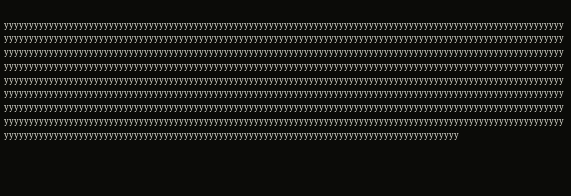ууууууууууууууууууууууууууууууууууууууууууууууууууууууууууууууууууууууууууууууууууууууууууууууууууууууууууууууууууууууууууууууууууууууууууууууууууууууууууууууууууууууууууууууууууууууууууууууууууууууууууууууууууууууууууууууууууууууууууууууууууууууууууууууууууууууууууууууууууууууууууууууууууууууууууууууууууууууууууууууууууууууууууууууууууууууууууууууууууууууууууууууууууууууууууууууууууууууууууууууууууууууууууууууууууууууууууууууууууууууууууууууууууууууууууууууууууууууууууууууууууууууууууууууууууууууууууууууууууууууууууууууууууууууууууууууууууууууууууууууууууууууууууууууууууууууууууууууууууууууууууууууууууууууууууууууууууууууууууууууууууууууууууууууууууууууууууууууууууууууууууууууууууууууууууууууууууууууууууууууууууууууууууууууууууууууууууууууууууууууууууууууууууууууууууууууууууууууууууууууууууууууууууууууууууууууууууууууууууууууууууууууууууууууууууууууууууууууууууууууууууууууууууууууууууууууууууууууууууууууууууууууууууууууууууууууууууууууууууууууууууууууууууууууууууууууууууу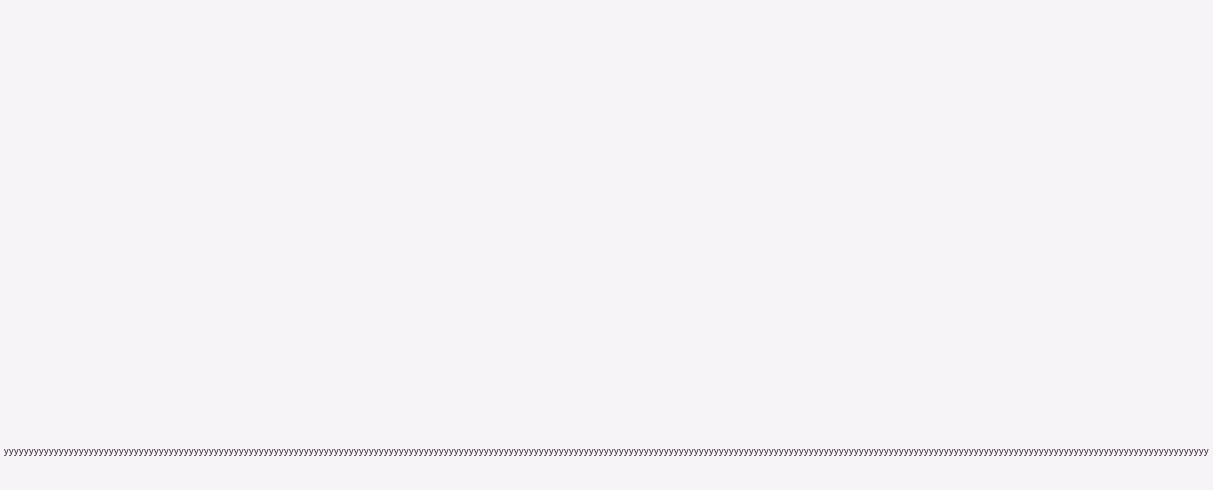ууууууууууууууууууууууууууууууууууууууууууууууууууууууууууууууууууууууууууууууууууууууууууууууууууууууууууууууууууууууууууууууууууууууууууууууууууууууууууууууууууууууууууууууууууууууууууууууууууууууууууууууууууууууууууууууууууууууууууууууууу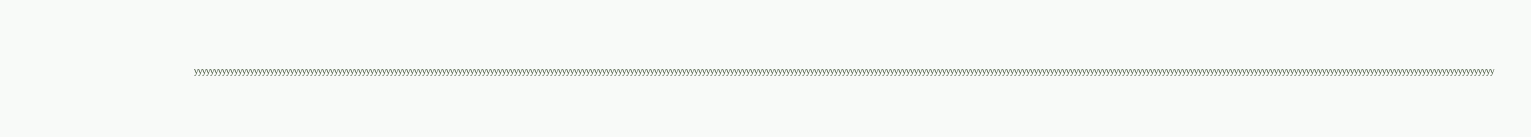ууууууууууууууууууууууууууууууууууууууууууууууууууууууууууууууууууууууууууууууууууууууууууууууууууууууууууууууууууууууууууууууууууууууууууууууууууууууууууууууууууууууууууууууууууууууууууууууууууууууууууууууууууууууууууууууууууууууууууууууууууууууууууууууууууууууууууууууууууууууууууууууууууууууууууууууууууууууууууууууууууууу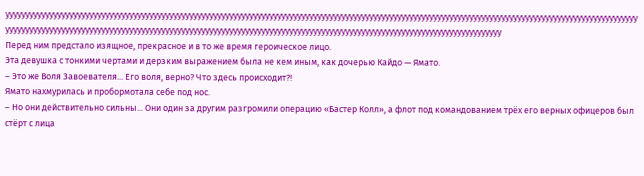уууууууууууууууууууууууууууууууууууууууууууууууууууууууууууууууууууууууууууууууууууууууууууууууууууууууууууууууууууууууууууууууууууууууууууууууууууууууууууууууууууууууууууууууууууууууууууууууууууууууууууууууууууууууууууууууууууууууууууууууууууууууууууууууууууууууууууууууууууууууууу
Перед ним предстало изящное, прекрасное и в то же время героическое лицо.
Эта девушка с тонкими чертами и дерзким выражением была не кем иным, как дочерью Кайдо — Ямато.
– Это же Воля Завоевателя... Его воля, верно? Что здесь происходит?!
Ямато нахмурилась и пробормотала себе под нос.
– Но они действительно сильны... Они один за другим разгромили операцию «Бастер Колл», а флот под командованием трёх его верных офицеров был стёрт с лица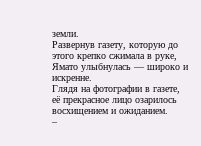земли.
Развернув газету, которую до этого крепко сжимала в руке, Ямато улыбнулась — широко и искренне.
Глядя на фотографии в газете, её прекрасное лицо озарилось восхищением и ожиданием.
–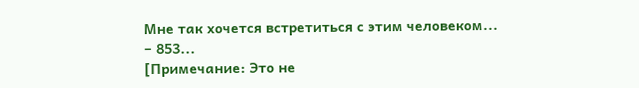Мне так хочется встретиться с этим человеком...
– 853...
[Примечание: Это не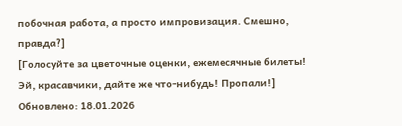побочная работа, а просто импровизация. Смешно, правда?]
[Голосуйте за цветочные оценки, ежемесячные билеты! Эй, красавчики, дайте же что-нибудь! Пропали!]
Обновлено: 18.01.2026